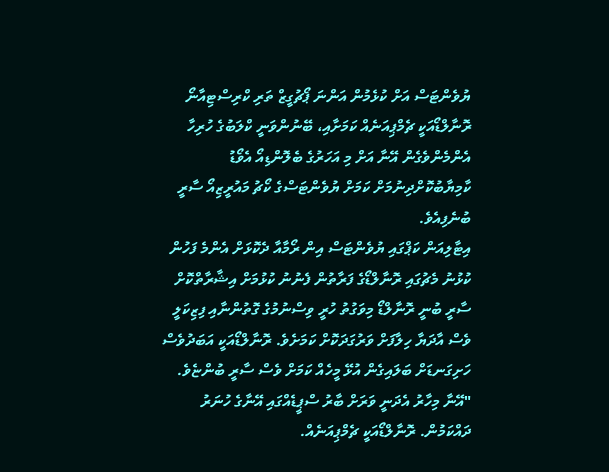ޔުވެންޓަސް އަށް ކުޅެމުން އަންނަ ޕޯޗުގީޒް ތަރި ކްރިސްޓިއާނޯ ރޮނާލްޑޯއަކީ ޗެމްޕިއަނެއް ކަމަށާއި، ބޭނުންވަނީ ކްލަބުގެ ހުރިހާ އެންމެންވެގެން އޭނާ އަށް މި އަހަރުގެ ބެލޮންޑިއޯ އެވޯޑު ކާމިޔާބުކޮށްދިނުމަށް ކަމަށް ޔުވެންޓަސްގެ ކޯޗު މައުރީޒިއޯ ސާރީ ބުނެފިއެވެ.
އިޓާލިއަން ކަޕްގައި ޔުވެންޓަސް އިން ރޯމާއާ ދެކޮޅަށް އެންމެ ފަހުން ކުޅުނު މެޗުގައި ރޮނާލްޑޯގެ ފަރާތުން ފެނުނު ކުޅުމަށް އިޝާރާތްކޮށް ސާރީ ބުނީ ރޮނާލްޑޯ މިވަގުތު ހުރީ ވިސްނުމުގެ ގޮތުންނާއި ފިޒިކަލީ ވެސް އާދަޔާ ހިލާފަށް ވަރުގަދަކޮށް ކަމަށެވެ. ރޮނާލްޑޯއަކީ އަބަދުވެސް ހަށިގަނޑަށް ބަލައިގެން އުޅޭ މީހެއް ކަމަށް ވެސް ސާރީ ބުންޏެވެ.
"އޭނާ މިހާރު އެދަނީ ވަރަށް ބާރު ސްޕީޑެއްގައި އޭނާގެ ހުނަރު ދައްކަމުން. ރޮނާލްޑޯއަކީ ޗެމްޕިއަނެއް.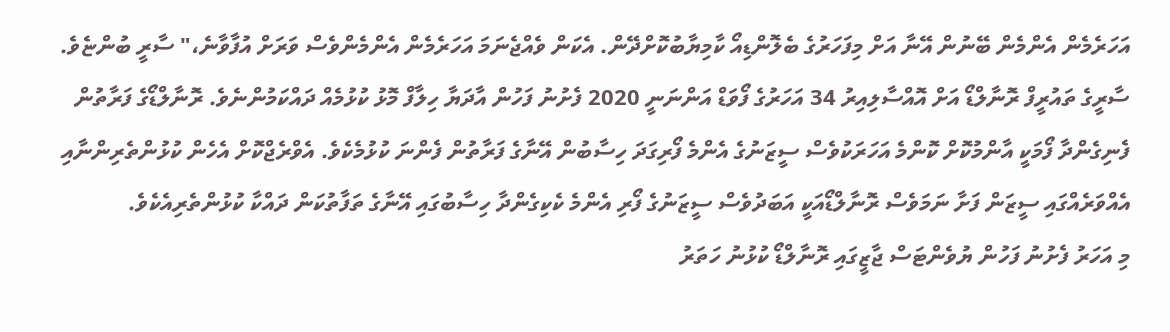އަހަރެމެން އެންމެން ބޭނުން އޭނާ އަށް މިފަހަރުގެ ބެލޮންޑިއޯ ކާމިޔާބުކޮށްދޭން. އެކަން ވެއްޖެނަމަ އަހަރެމެން އެންމެންވެސް ވަރަށް އުފާވާނެ،" ސާރީ ބުންޏެވެ.
ސާރީގެ ތައުރީފް ރޮނާލްޑޯ އަށް އޮއްސާލިއިރު 34 އަހަރުގެ ފޯވަޑް އަންނަނީ 2020 ފެށުނު ފަހުން އާދަޔާ ހިލާފް މޮޅު ކުޅުމެއް ދައްކަމުންނެވެ. ރޮނާލްޑޯގެ ފަރާތުން ފެނިގެންދާ ފޯމަކީ އާންމުކޮށް ކޮންމެ އަހަރަކުވެސް ސީޒަނުގެ އެންމެ ފޯރިގަދަ ހިސާބުން އޭނާގެ ފަރާތުން ފެންނަ ކުޅުމެކެވެ. އެވްރެޖްކޮށް އެހެން ކުޅުންތެރިންނާއި އެއްވަރެއްގައި ސީޒަން ފަށާ ނަމަވެސް ރޮނާލްޑޯއަކީ އަބަދުވެސް ސީޒަނުގެ ފޯރި އެންމެ ކެކިގެންދާ ހިސާބުގައި އޭނާގެ ތަފާތުކަން ދައްކާ ކުޅުންތެރިއެކެވެ.
މި އަހަރު ފެށުނު ފަހުން ޔުވެންޓަސް ޖާޒީގައި ރޮނާލްޑޯ ކުޅުނު ހަތަރު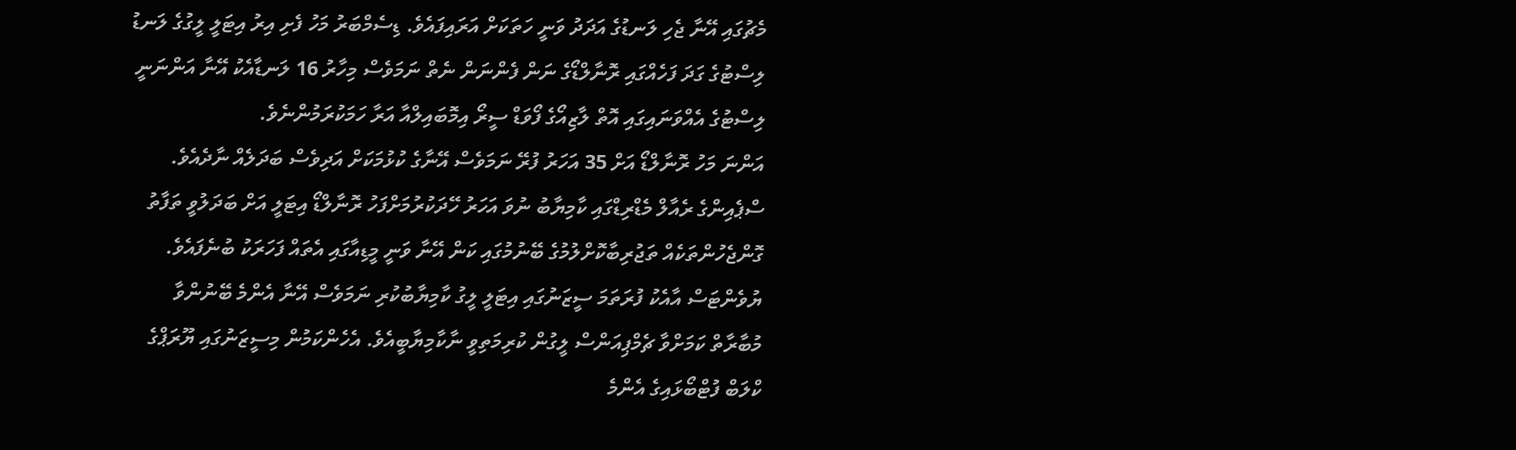މެޗުގައި އޭނާ ޖެހި ލަނޑުގެ އަދަދު ވަނީ ހަތަކަށް އަރައިފައެވެ. ޑިސެމްބަރު މަހު ފެށި އިރު އިޓަލީ ލީގުގެ ލަނޑު ލިސްޓުގެ ގަދަ ފަހެއްގައި ރޮނާލްޑޯގެ ނަން ފެންނަން ނެތް ނަމަވެސް މިހާރު 16 ލަނޑާއެކު އޭނާ އަންނަނީ ލިސްޓުގެ އެއްވަނައިގައި އޮތް ލާޒިއޯގެ ފޯވަޑް ސީރޯ އިމޮބައިލްއާ އަރާ ހަމަކުރަމުންނެވެ.
އަންނަ މަހު ރޮނާލްޑޯ އަށް 35 އަހަރު ފުރޭ ނަމަވެސް އޭނާގެ ކުޅުމަކަށް އަދިވެސް ބަދަލެއް ނާދެއެވެ.
ސްޕެއިންގެ ރެއާލް މެޑްރިޑްގައި ކާމިޔާބު ނުވަ އަހަރު ހޭދަކުރުމަށްފަހު ރޮނާލްޑޯ އިޓަލީ އަށް ބަދަލުވީ ތަފާތު ގޮންޖެހުންތަކެއް ތަޖުރިބާކޮށްލުމުގެ ބޭނުމުގައި ކަން އޭނާ ވަނީ މީޑިއާގައި އެތައް ފަހަރަކު ބުނެފައެވެ.
ޔުވެންޓަސް އާއެކު ފުރަތަމަ ސީޒަނުގައި އިޓަލީ ލީގު ކާމިޔާބުކުރި ނަމަވެސް އޭނާ އެންމެ ބޭނުންވާ މުބާރާތް ކަމަށްވާ ޗެމްޕިއަންސް ލީގުން ކުރިމަތިވީ ނާކާމިޔާބީއެވެ. އެހެންކަމުން މިސީޒަނުގައި ޔޫރަޕްގެ ކްލަބް ފުޓްބޯޅައިގެ އެންމެ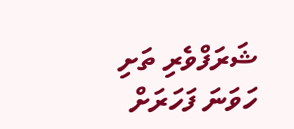ޝަރަފްވެރި ތަށި ހަވަނަ ފަހަރަށް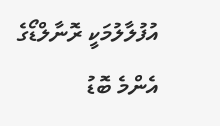އުފުލާލުމަކީ ރޮނާލްޑޯގެ އެންމެ ބޮޑު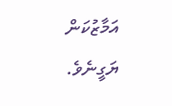އަމާޒުކަން ޔަގީނެވެ.